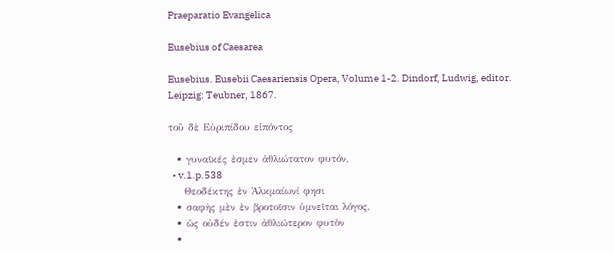Praeparatio Evangelica

Eusebius of Caesarea

Eusebius. Eusebii Caesariensis Opera, Volume 1-2. Dindorf, Ludwig, editor. Leipzig: Teubner, 1867.

τοῦ δὲ Εὐριπίδου εἰπόντος

  • γυναῖκές ἐσμεν ἀθλιώτατον φυτόν,
  • v.1.p.538
    Θεοδέκτης ἐν Ἀλκμαίωνί φησι
  • σαφὴς μὲν ἐν βροτοῖσιν ὑμνεῖται λόγος,
  • ὡς οὐδέν ἐστιν ἀθλιώτερον φυτὸν
  •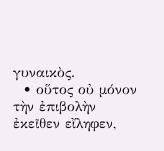γυναικὸς.
  • οὕτος οὐ μόνον τὴν ἐπιβολὴν ἐκεῖθεν εἴληφεν,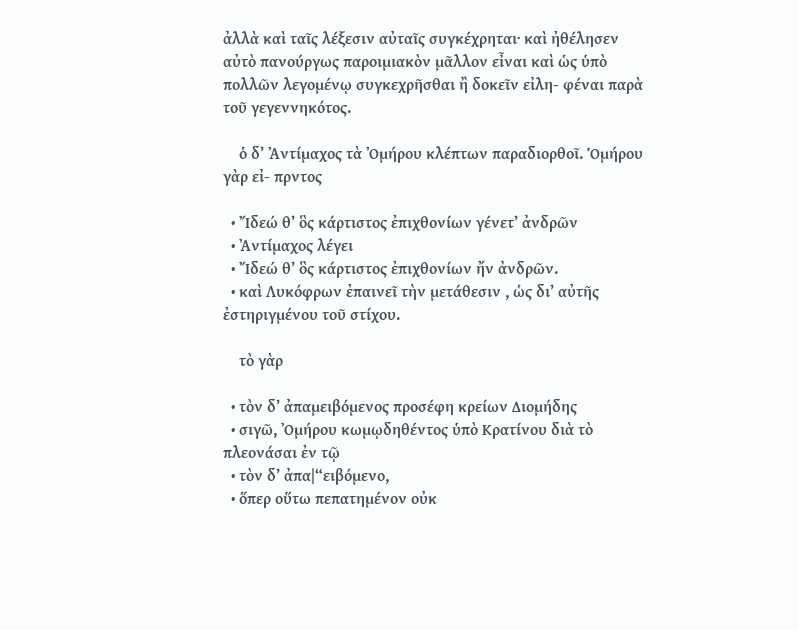ἀλλὰ καὶ ταῖς λέξεσιν αὐταῖς συγκέχρηται· καὶ ἠθέλησεν αὐτὸ πανούργως παροιμιακὸν μᾶλλον εἶναι καὶ ὡς ὑπὸ πολλῶν λεγομένῳ συγκεχρῆσθαι ἢ δοκεῖν εἰλη- φέναι παρὰ τοῦ γεγεννηκότος.

    ὁ δ’ Ἀντίμαχος τὰ Ὀμήρου κλέπτων παραδιορθοῖ. Ὁμήρου γὰρ εἰ- πρντος

  • Ἴδεώ θ’ ὃς κάρτιστος ἐπιχθονίων γένετ’ ἀνδρῶν
  • Ἀντίμαχος λέγει
  • Ἴδεώ θ’ ὃς κάρτιστος ἐπιχθονίων ἤν ἀνδρῶν.
  • καὶ Λυκόφρων ἐπαινεῖ τὴν μετάθεσιν , ὡς δι’ αὐτῆς ἐστηριγμένου τοῦ στίχου.

    τὸ γὰρ

  • τὸν δ’ ἀπαμειβόμενος προσέφη κρείων Διομήδης
  • σιγῶ, Ὀμήρου κωμῳδηθέντος ὑπὸ Κρατίνου διὰ τὸ πλεονάσαι ἐν τῷ
  • τὸν δ’ ἀπα|“ειβόμενο,
  • ὅπερ οὕτω πεπατημένον οὐκ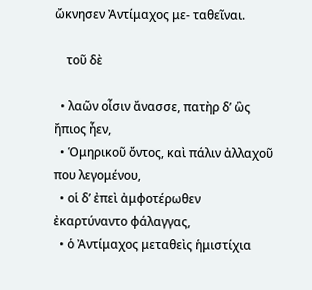ὤκνησεν Ἀντίμαχος με- ταθεῖναι.

    τοῦ δὲ

  • λαῶν οἶσιν ἄνασσε, πατὴρ δ’ ὣς ἤπιος ἦεν,
  • Ὁμηρικοῦ ὄντος, καὶ πάλιν ἀλλαχοῦ που λεγομένου,
  • οἱ δ’ ἐπεὶ ἀμφοτέρωθεν ἐκαρτύναντο φάλαγγας,
  • ὁ Ἀντίμαχος μεταθεὶς ἡμιστίχια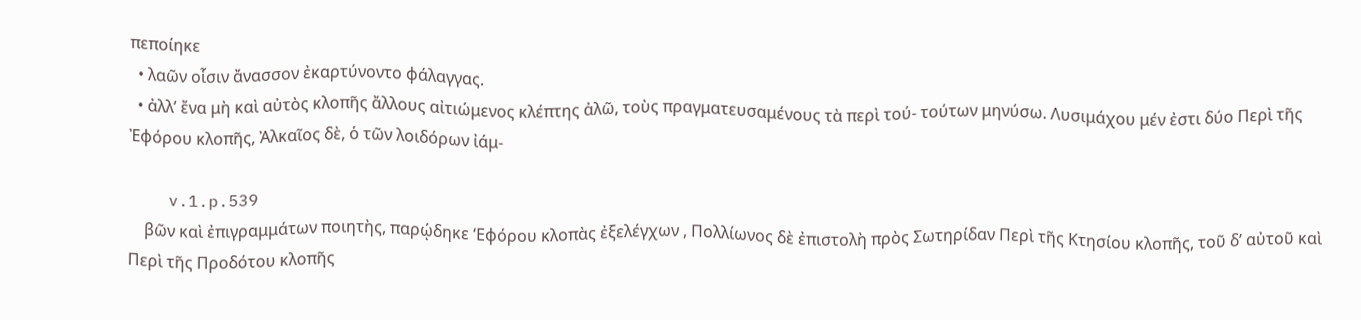πεποίηκε
  • λαῶν οἷσιν ἄνασσον ἐκαρτύνοντο φάλαγγας.
  • ἀλλ’ ἔνα μὴ καὶ αὐτὸς κλοπῆς ἄλλους αἰτιώμενος κλέπτης ἀλῶ, τοὺς πραγματευσαμένους τὰ περὶ τού- τούτων μηνύσω. Λυσιμάχου μέν ἐστι δύο Περὶ τῆς Ἐφόρου κλοπῆς, Ἀλκαῖος δὲ, ὁ τῶν λοιδόρων ἰάμ-

    v.1.p.539
    βῶν καὶ ἐπιγραμμάτων ποιητὴς, παρῴδηκε ‘Εφόρου κλοπὰς ἐξελέγχων , Πολλίωνος δὲ ἐπιστολὴ πρὸς Σωτηρίδαν Περὶ τῆς Κτησίου κλοπῆς, τοῦ δ’ αὐτοῦ καὶ Περὶ τῆς Προδότου κλοπῆς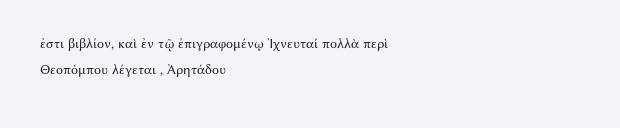ἐστι βιβλίον, καὶ ἐν τῷ ἐπιγραφομένῳ Ἰχνευταί πολλὰ περὶ Θεοπόμπου λέγεται , Ἀρητάδου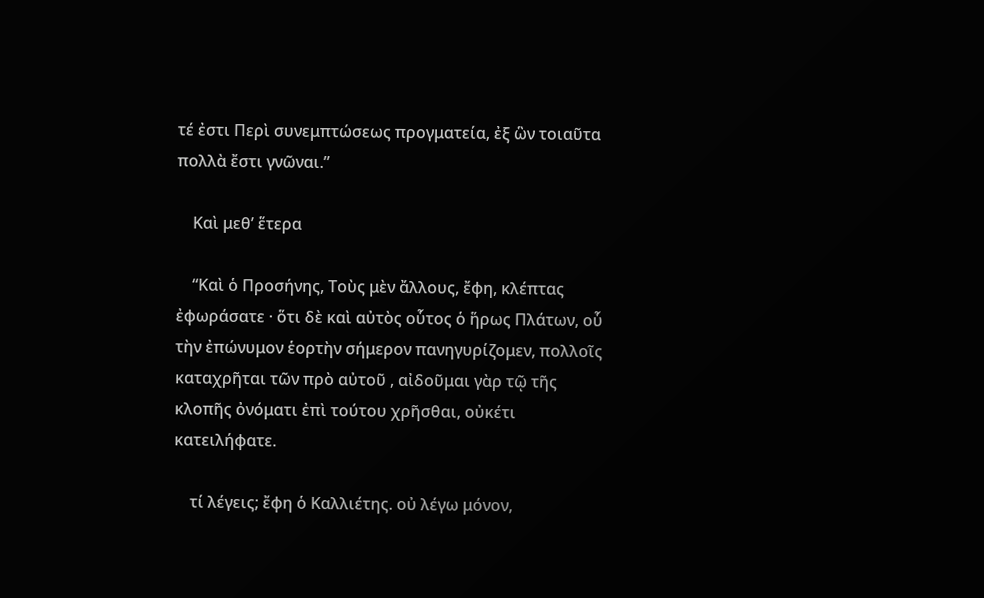τέ ἐστι Περὶ συνεμπτώσεως προγματεία, ἐξ ὣν τοιαῦτα πολλὰ ἔστι γνῶναι.”

    Καὶ μεθ’ ἕτερα

    “Καὶ ὁ Προσήνης, Τοὺς μὲν ἄλλους, ἔφη, κλέπτας ἐφωράσατε · ὅτι δὲ καὶ αὐτὸς οὗτος ὁ ἥρως Πλάτων, οὗ τὴν ἐπώνυμον ἑορτὴν σήμερον πανηγυρίζομεν, πολλοῖς καταχρῆται τῶν πρὸ αὐτοῦ , αἰδοῦμαι γὰρ τῷ τῆς κλοπῆς ὀνόματι ἐπὶ τούτου χρῆσθαι, οὐκέτι κατειλήφατε.

    τί λέγεις; ἔφη ὁ Καλλιέτης. οὐ λέγω μόνον,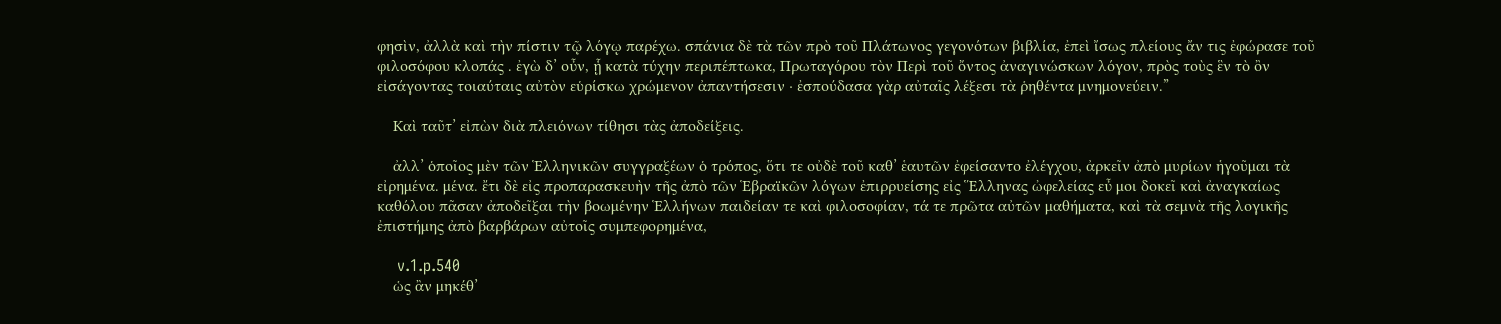φησὶν, ἀλλὰ καὶ τὴν πίστιν τῷ λόγῳ παρέχω. σπάνια δὲ τὰ τῶν πρὸ τοῦ Πλάτωνος γεγονότων βιβλία, ἐπεὶ ἴσως πλείους ἄν τις ἐφώρασε τοῦ φιλοσόφου κλοπάς . ἐγὼ δ’ οὖν, ᾗ κατὰ τύχην περιπέπτωκα, Πρωταγόρου τὸν Περὶ τοῦ ὄντος ἀναγινώσκων λόγον, πρὸς τοὺς ἓν τὸ ὂν εἰσάγοντας τοιαύταις αὐτὸν εὑρίσκω χρώμενον ἀπαντήσεσιν · ἐσπούδασα γὰρ αὐταῖς λέξεσι τὰ ῥηθέντα μνημονεύειν.”

    Καὶ ταῦτ’ εἰπὼν διὰ πλειόνων τίθησι τὰς ἀποδείξεις.

    ἀλλ’ ὁποῖος μὲν τῶν Ἑλληνικῶν συγγραξέων ὁ τρόπος, ὅτι τε οὐδὲ τοῦ καθ’ ἑαυτῶν ἐφείσαντο ἐλέγχου, ἀρκεῖν ἀπὸ μυρίων ἡγοῦμαι τὰ εἰρημένα. μένα. ἔτι δὲ εἰς προπαρασκευὴν τῆς ἀπὸ τῶν Ἑβραϊκῶν λόγων ἐπιρρυείσης εἰς Ἕλληνας ὠφελείας εὖ μοι δοκεῖ καὶ ἀναγκαίως καθόλου πᾶσαν ἀποδεῖξαι τὴν βοωμένην Ἑλλήνων παιδείαν τε καὶ φιλοσοφίαν, τά τε πρῶτα αὐτῶν μαθήματα, καὶ τὰ σεμνὰ τῆς λογικῆς ἐπιστήμης ἀπὸ βαρβάρων αὐτοῖς συμπεφορημένα,

    v.1.p.540
    ὡς ἂν μηκέθ’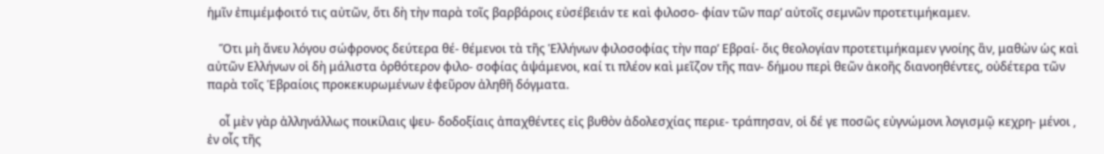ἡμῖν ἐπιμέμφοιτό τις αὐτῶν, ὅτι δὴ τὴν παρὰ τοῖς βαρβάροις εὐσέβειάν τε καὶ φιλοσο- φίαν τῶν παρ’ αὐτοῖς σεμνῶν προτετιμήκαμεν.

    Ὅτι μὴ ἄνευ λόγου σώφρονος δεύτερα θέ- θέμενοι τὰ τῆς Ἑλλήνων φιλοσοφίας τὴν παρ’ Εβραί- ὄις θεολογίαν προτετιμήκαμεν γνοίης ἂν, μαθὼν ὡς καὶ αὐτῶν Ελλήνων οἱ δὴ μάλιστα ὀρθότερον φιλο- σοφίας ἁψάμενοι, καί τι πλέον καὶ μεῖζον τῆς παν- δήμου περὶ θεῶν ἀκοῆς διανοηθέντες, οὐδέτερα τῶν παρὰ τοῖς Ἑβραίοις προκεκυρωμένων ἐφεῦρον ἀληθῆ δόγματα.

    οἶ μὲν γὰρ ἀλληνάλλως ποικίλαις ψευ- δοδοξίαις ἀπαχθέντες εἰς βυθὸν ἀδολεσχίας περιε- τράπησαν, οἱ δέ γε ποσῶς εὐγνώμονι λογισμῷ κεχρη- μένοι , ἐν οἷς τῆς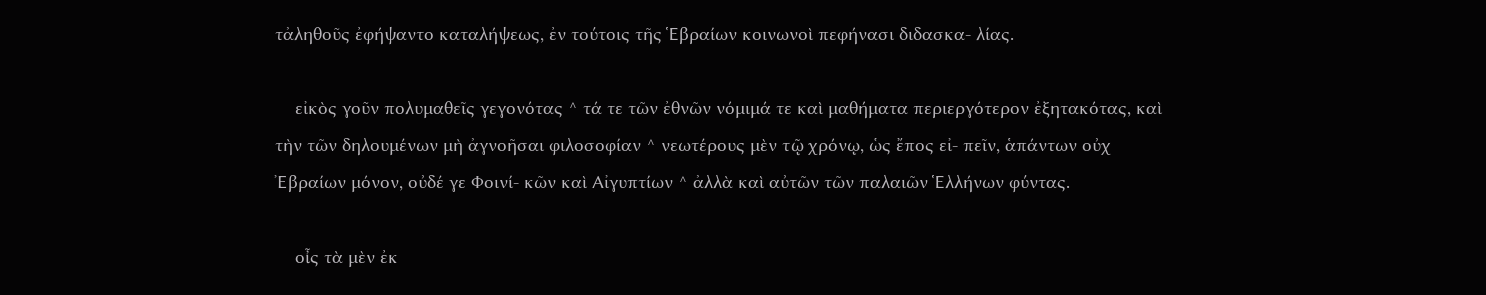τἀληθοῦς ἐφήψαντο καταλήψεως, ἐν τούτοις τῆς Ἑβραίων κοινωνοὶ πεφήνασι διδασκα- λίας.

    εἰκὸς γοῦν πολυμαθεῖς γεγονότας ^ τά τε τῶν ἐθνῶν νόμιμά τε καὶ μαθήματα περιεργότερον ἐξητακότας, καὶ τὴν τῶν δηλουμένων μὴ ἀγνοῆσαι φιλοσοφίαν ^ νεωτέρους μὲν τῷ χρόνῳ, ὡς ἔπος εἰ- πεῖν, ἁπάντων οὐχ Ἐβραίων μόνον, οὐδέ γε Φοινί- κῶν καὶ Αἰγυπτίων ^ ἀλλὰ καὶ αὐτῶν τῶν παλαιῶν Ἑλλήνων φύντας.

    οἶς τὰ μὲν ἐκ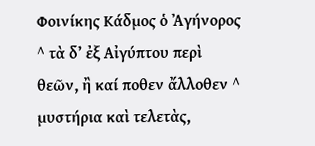Φοινίκης Κάδμος ὁ Ἀγήνορος ^ τὰ δ’ ἐξ Αἰγύπτου περὶ θεῶν, ἢ καί ποθεν ἄλλοθεν ^ μυστήρια καὶ τελετὰς,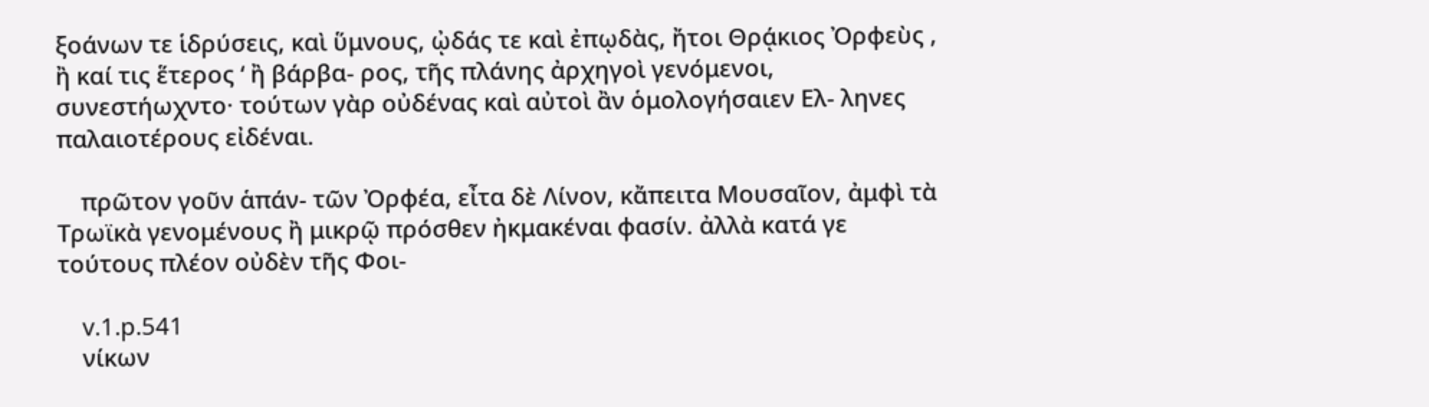ξοάνων τε ἱδρύσεις, καὶ ὕμνους, ᾠδάς τε καὶ ἐπῳδὰς, ἤτοι Θρᾴκιος Ὀρφεὺς , ἢ καί τις ἕτερος ‘ ἢ βάρβα- ρος, τῆς πλάνης ἀρχηγοὶ γενόμενοι, συνεστήωχντο· τούτων γὰρ οὐδένας καὶ αὐτοὶ ἂν ὁμολογήσαιεν Ελ- ληνες παλαιοτέρους εἰδέναι.

    πρῶτον γοῦν ἁπάν- τῶν Ὀρφέα, εἶτα δὲ Λίνον, κἄπειτα Μουσαῖον, ἀμφὶ τὰ Τρωϊκὰ γενομένους ἢ μικρῷ πρόσθεν ἠκμακέναι φασίν. ἀλλὰ κατά γε τούτους πλέον οὐδὲν τῆς Φοι-

    v.1.p.541
    νίκων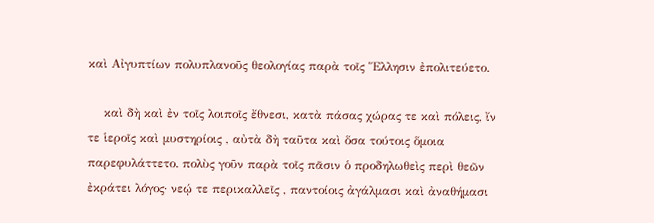καὶ Αἰγυπτίων πολυπλανοῦς θεολογίας παρὰ τοῖς Ἕλλησιν ἐπολιτεύετο.

    καὶ δὴ καὶ ἐν τοῖς λοιποῖς ἔθνεσι, κατὰ πάσας χώρας τε καὶ πόλεις, ἴν τε ἱεροῖς καὶ μυστηρίοις , αὐτὰ δὴ ταῦτα καὶ ὅσα τούτοις ὅμοια παρεφυλάττετο. πολὺς γοῦν παρὰ τοῖς πᾶσιν ὁ προδηλωθεὶς περὶ θεῶν ἐκράτει λόγος· νεῴ τε περικαλλεῖς , παντοίοις ἀγάλμασι καὶ ἀναθήμασι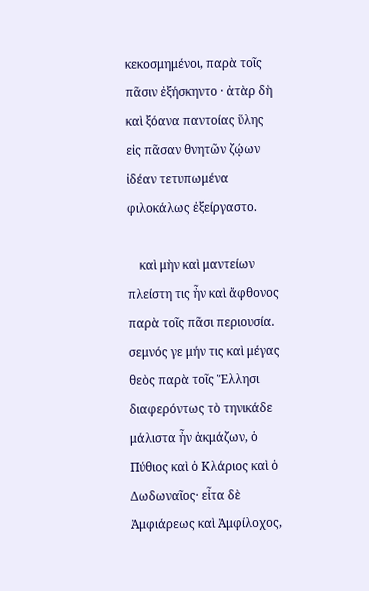κεκοσμημένοι, παρὰ τοῖς πᾶσιν ἐξήσκηντο · ἀτὰρ δὴ καὶ ξόανα παντοίας ὕλης εἰς πᾶσαν θνητῶν ζῴων ἰδέαν τετυπωμένα φιλοκάλως ἐξείργαστο.

    καὶ μὴν καὶ μαντείων πλείστη τις ἦν καὶ ἄφθονος παρὰ τοῖς πᾶσι περιουσία. σεμνός γε μήν τις καὶ μέγας θεὸς παρὰ τοῖς Ἕλλησι διαφερόντως τὸ τηνικάδε μάλιστα ἦν ἀκμάζων, ὁ Πύθιος καὶ ὁ Κλάριος καὶ ὁ Δωδωναῖος· εἶτα δὲ Ἀμφιάρεως καὶ Ἀμφίλοχος,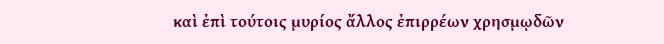καὶ ἐπὶ τούτοις μυρίος ἄλλος ἐπιρρέων χρησμῳδῶν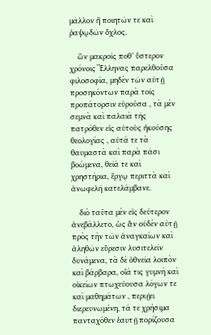μᾶλλον ἢ ποιητῶν τε καὶ ῥαψῳδῶν ὄχλος.

    ὣν μακροῖς ποθ’ ὕστερον χρόνοις Ἕλληνας παρελθοῦσα φιλοσοφία, μηδὲν τῶν αὐτῇ προσηκόντων παρὰ τοῖς προπάτορσιν εὑροῦσα , τὰ μὲν σεμνὰ καὶ παλαιὰ τῆς πατρόθεν εἰς αὐτοὺς ἡκούσης θεολογίας , αὐτά τε τὰ θαυμαστὰ καὶ παρὰ πᾶσι βοώμενα, θεῖά τε καὶ χρηστήρια, ἔργῳ περιττὰ καὶ ἀνωφελῆ κατελάμβανε.

    διὸ ταῦτα μὲν εἰς δεύτερον ἀνεβάλλετο, ὡς ἂν οὐδὲν αὐτῇ πρὸς τὴν τῶν ἀναγκαίων καὶ ἀληθῶν εὕρεσιν λυσιτελεῖν δυνάμενα, τὰ δὲ ὀθνεῖα λοιπὸν καὶ βάρβαρα, οἶά τις γυμνὴ καὶ οἰκείων πτωχεύουσα λόγων τε καὶ μαθημάτων , περιῄει διερευνωμένη, τά τε χρήσιμα πανταχόθεν ἑαυτῇ πορίζουσα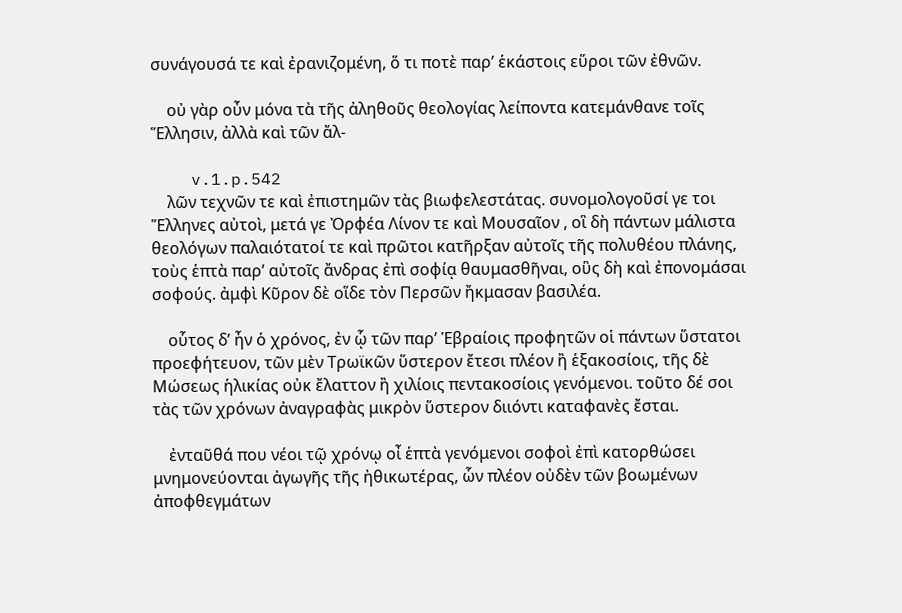συνάγουσά τε καὶ ἐρανιζομένη, ὅ τι ποτὲ παρ’ ἑκάστοις εὕροι τῶν ἐθνῶν.

    οὐ γὰρ οὖν μόνα τὰ τῆς ἀληθοῦς θεολογίας λείποντα κατεμάνθανε τοῖς Ἕλλησιν, ἀλλὰ καὶ τῶν ἄλ-

    v.1.p.542
    λῶν τεχνῶν τε καὶ ἐπιστημῶν τὰς βιωφελεστάτας. συνομολογοῦσί γε τοι Ἕλληνες αὐτοὶ, μετά γε Ὀρφέα Λίνον τε καὶ Μουσαῖον , οἳ δὴ πάντων μάλιστα θεολόγων παλαιότατοί τε καὶ πρῶτοι κατῆρξαν αὐτοῖς τῆς πολυθέου πλάνης, τοὺς ἑπτὰ παρ’ αὐτοῖς ἄνδρας ἐπὶ σοφίᾳ θαυμασθῆναι, οὓς δὴ καὶ ἐπονομάσαι σοφούς. ἀμφὶ Κῦρον δὲ οἵδε τὸν Περσῶν ἤκμασαν βασιλέα.

    οὗτος δ’ ἦν ὁ χρόνος, ἐν ᾧ τῶν παρ’ Ἑβραίοις προφητῶν οἱ πάντων ὕστατοι προεφήτευον, τῶν μὲν Τρωϊκῶν ὕστερον ἔτεσι πλέον ἢ ἑξακοσίοις, τῆς δὲ Μώσεως ἡλικίας οὐκ ἔλαττον ἢ χιλίοις πεντακοσίοις γενόμενοι. τοῦτο δέ σοι τὰς τῶν χρόνων ἀναγραφὰς μικρὸν ὕστερον διιόντι καταφανὲς ἔσται.

    ἐνταῦθά που νέοι τῷ χρόνῳ οἶ ἑπτὰ γενόμενοι σοφοὶ ἐπὶ κατορθώσει μνημονεύονται ἀγωγῆς τῆς ἠθικωτέρας, ὧν πλέον οὐδὲν τῶν βοωμένων ἀποφθεγμάτων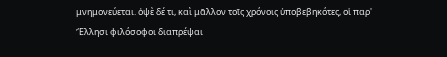μνημονεύεται. ὀψὲ δέ τι, καὶ μᾶλλον τοῖς χρόνοις ὑποβεβηκότες, οἱ παρ' Ἕλλησι φιλόσοφοι διαπρέψαι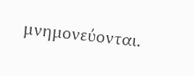μνημονεύονται.